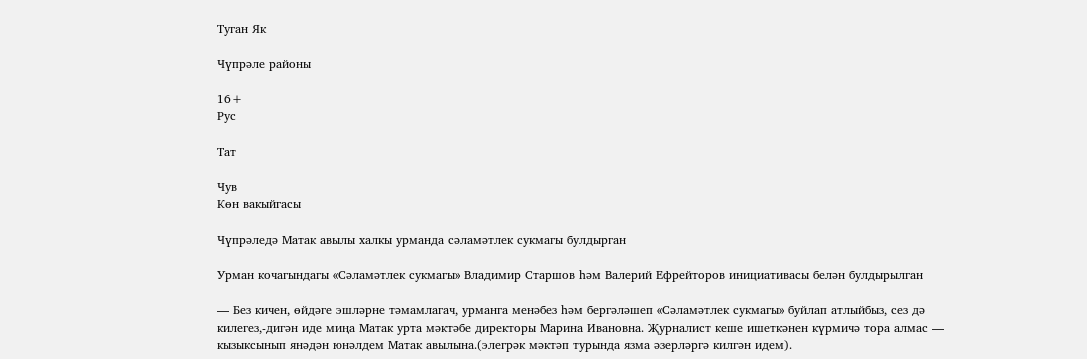Туган Як

Чүпрәле районы

16+
Рус

Тат

Чув
Көн вакыйгасы

Чүпрәледә Матак авылы халкы урманда сәламәтлек сукмагы булдырган

Урман кочагындагы «Сәламәтлек сукмагы» Владимир Старшов һәм Валерий Ефрейторов инициативасы белән булдырылган

— Без кичен, өйдәге эшләрне тәмамлагач, урманга менәбез һәм бергәләшеп «Сәламәтлек сукмагы» буйлап атлыйбыз, сез дә килегез,-дигән иде миңа Матак урта мәктәбе директоры Марина Ивановна. Җурналист кеше ишеткәнен күрмичә тора алмас — кызыксынып янәдән юнәлдем Матак авылына.(элегрәк мәктәп турында язма әзерләргә килгән идем).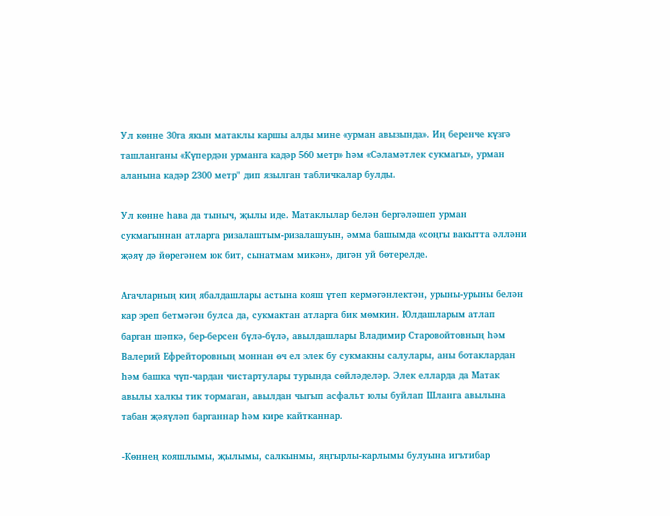Ул көнне 30га якын матаклы каршы алды мине «урман авызында». Иң беренче күзгә ташланганы «Күпердән урманга кадәр 560 метр» һәм «Сәламәтлек сукмагы», урман аланына кадәр 2300 метр" дип язылган табличкалар булды.

Ул көнне һава да тыныч, җылы иде. Матаклылар белән бергәләшеп урман сукмагыннан атларга ризалаштым-ризалашуын, әмма башымда «соңгы вакытта әлләни җәяү дә йөрегәнем юк бит, сынатмам микән», дигән уй бөтерелде.

Агачларның киң ябалдашлары астына кояш үтеп кермәгәнлектән, урыны-урыны белән кар эреп бетмәгән булса да, сукмактан атларга бик мөмкин. Юлдашларым атлап барган шәпкә, бер-берсен бүлә-бүлә, авылдашлары Владимир Старовойтовның һәм Валерий Ефрейторовның моннан өч ел элек бу сукмакны салулары, аны ботаклардан һәм башка чүп-чардан чистартулары турында сөйләделәр. Элек елларда да Матак авылы халкы тик тормаган, авылдан чыгып асфальт юлы буйлап Шланга авылына табан җәяүләп барганнар һәм кире кайтканнар.

-Көннең кояшлымы, җылымы, салкынмы, яңгырлы-карлымы булуына игътибар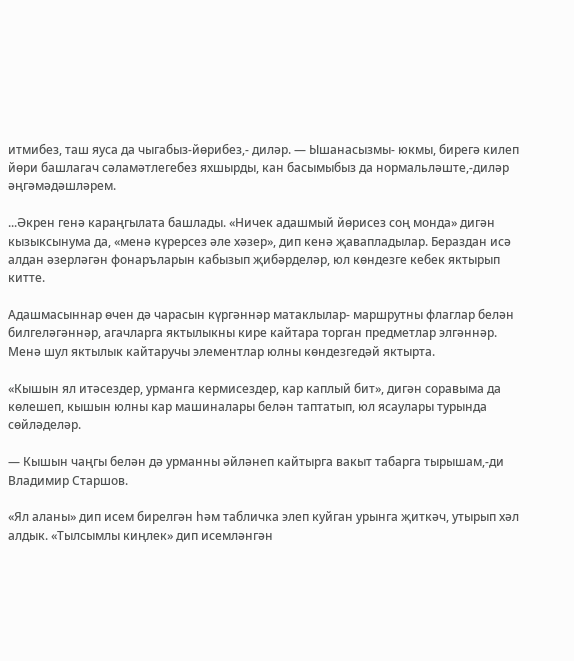итмибез, таш яуса да чыгабыз-йөрибез,- диләр. — Ышанасызмы- юкмы, бирегә килеп йөри башлагач сәламәтлегебез яхшырды, кан басымыбыз да нормальләште,-диләр әңгәмәдәшләрем.

...Әкрен генә караңгылата башлады. «Ничек адашмый йөрисез соң монда» дигән кызыксынума да, «менә күрерсез әле хәзер», дип кенә җавапладылар. Бераздан исә алдан әзерләгән фонаръларын кабызып җибәрделәр, юл көндезге кебек яктырып китте.

Адашмасыннар өчен дә чарасын күргәннәр матаклылар- маршрутны флаглар белән билгеләгәннәр, агачларга яктылыкны кире кайтара торган предметлар элгәннәр. Менә шул яктылык кайтаручы элементлар юлны көндезгедәй яктырта.

«Кышын ял итәсездер, урманга кермисездер, кар каплый бит», дигән соравыма да көлешеп, кышын юлны кар машиналары белән таптатып, юл ясаулары турында сөйләделәр.

— Кышын чаңгы белән дә урманны әйләнеп кайтырга вакыт табарга тырышам,-ди Владимир Старшов.

«Ял аланы» дип исем бирелгән һәм табличка элеп куйган урынга җиткәч, утырып хәл алдык. «Тылсымлы киңлек» дип исемләнгән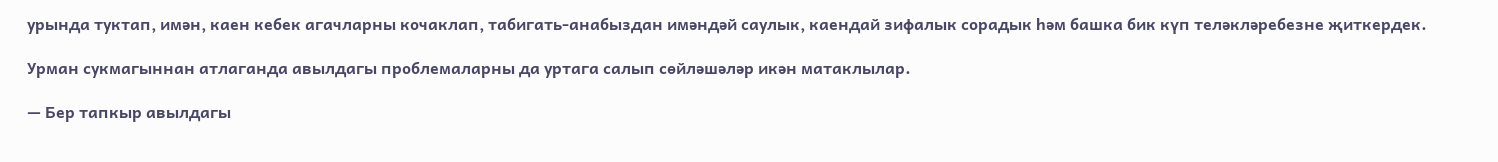урында туктап, имән, каен кебек агачларны кочаклап, табигать-анабыздан имәндәй саулык, каендай зифалык сорадык һәм башка бик күп теләкләребезне җиткердек.

Урман сукмагыннан атлаганда авылдагы проблемаларны да уртага салып сөйләшәләр икән матаклылар.

— Бер тапкыр авылдагы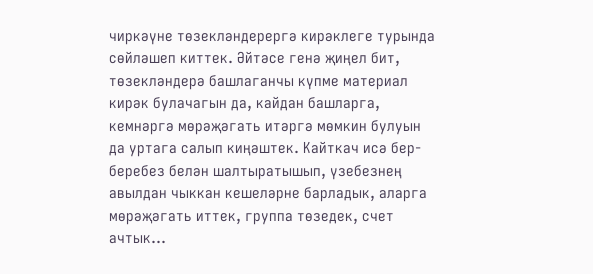чиркәүне төзекләндерергә кирәклеге турында сөйләшеп киттек. Әйтәсе генә җиңел бит, төзекләндерә башлаганчы күпме материал кирәк булачагын да, кайдан башларга, кемнәргә мөрәҗәгать итәргә мөмкин булуын да уртага салып киңәштек. Кайткач исә бер-беребез белән шалтыратышып, үзебезнең авылдан чыккан кешеләрне барладык, аларга мөрәҗәгать иттек, группа төзедек, счет ачтык...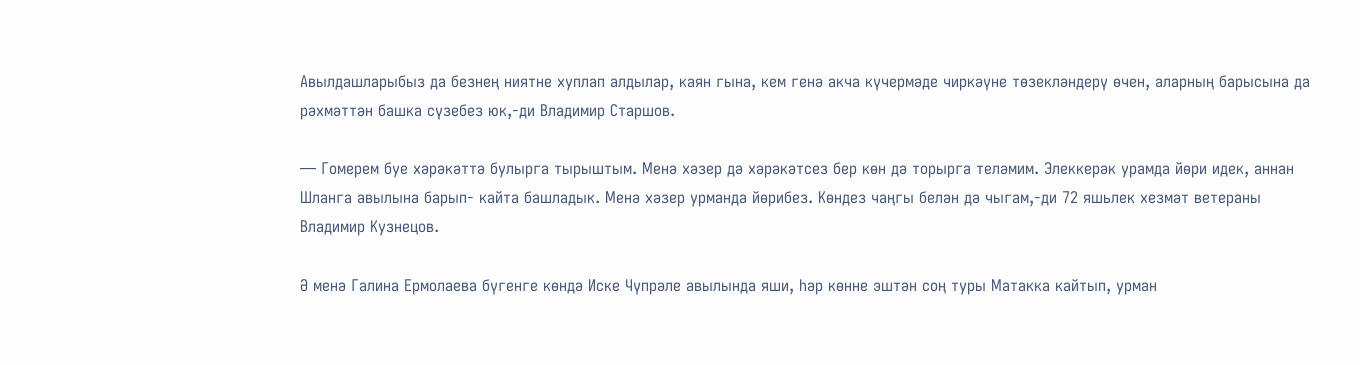Авылдашларыбыз да безнең ниятне хуплап алдылар, каян гына, кем генә акча күчермәде чиркәүне төзекләндерү өчен, аларның барысына да рәхмәттән башка сүзебез юк,-ди Владимир Старшов.

— Гомерем буе хәрәкәттә булырга тырыштым. Менә хәзер дә хәрәкәтсез бер көн дә торырга теләмим. Элеккерәк урамда йөри идек, аннан Шланга авылына барып- кайта башладык. Менә хәзер урманда йөрибез. Көндез чаңгы белән дә чыгам,-ди 72 яшьлек хезмәт ветераны Владимир Кузнецов.

Ә менә Галина Ермолаева бүгенге көндә Иске Чүпрәле авылында яши, һәр көнне эштән соң туры Матакка кайтып, урман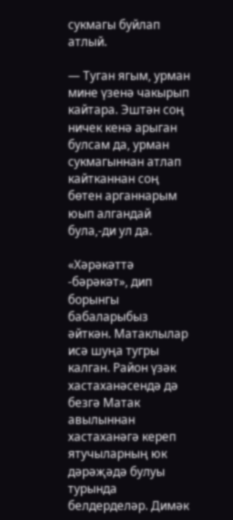сукмагы буйлап атлый.

— Туган ягым, урман мине үзенә чакырып кайтара. Эштән соң ничек кенә арыган булсам да, урман сукмагыннан атлап кайтканнан соң бөтен арганнарым юып алгандай була,-ди ул да.

«Хәрәкәттә -бәрәкәт», дип борынгы бабаларыбыз әйткән. Матаклылар исә шуңа тугры калган. Район үзәк хастаханәсендә дә безгә Матак авылыннан хастаханәгә кереп ятучыларның юк дәрәҗәдә булуы турында белдерделәр. Димәк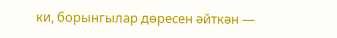ки, борынгылар дөресен әйткән —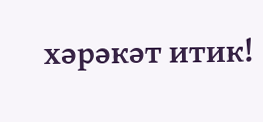хәрәкәт итик!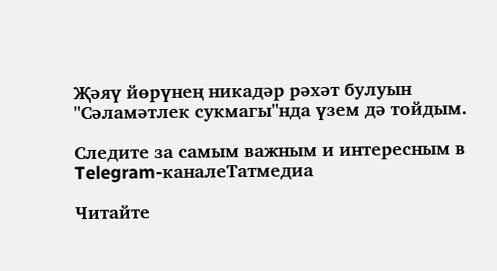Җәяү йөрүнең никадәр рәхәт булуын "Сәламәтлек сукмагы"нда үзем дә тойдым.

Следите за самым важным и интересным в Telegram-каналеТатмедиа

Читайте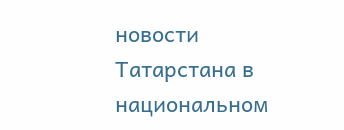новости Татарстана в национальном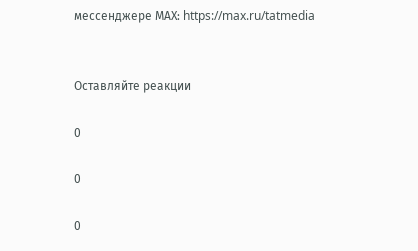мессенджере MАХ: https://max.ru/tatmedia


Оставляйте реакции

0

0

0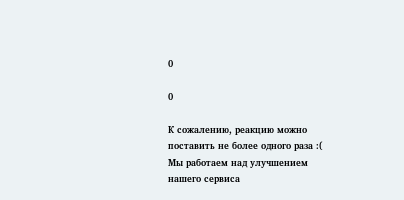0

0

К сожалению, реакцию можно поставить не более одного раза :(
Мы работаем над улучшением нашего сервиса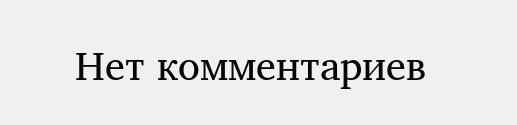Нет комментариев